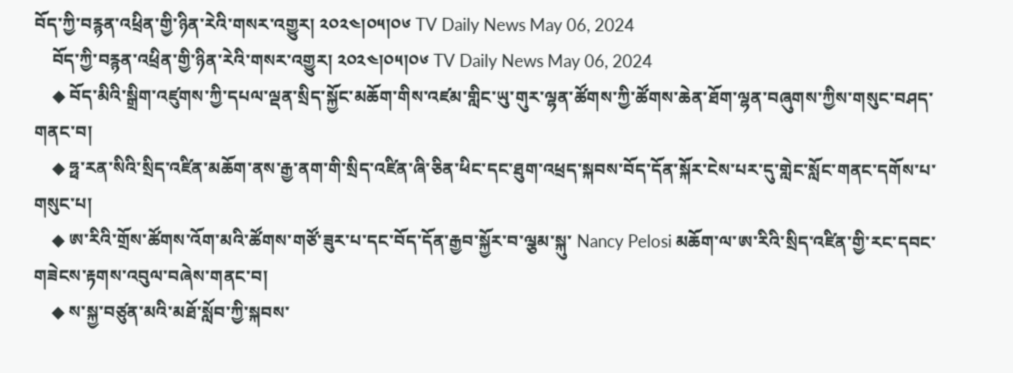བོད་ཀྱི་བརྙན་འཕྲིན་གྱི་ཉིན་རེའི་གསར་འགྱུར། ༢༠༢༤།༠༥།༠༦ TV Daily News May 06, 2024
    བོད་ཀྱི་བརྙན་འཕྲིན་གྱི་ཉིན་རེའི་གསར་འགྱུར། ༢༠༢༤།༠༥།༠༦ TV Daily News May 06, 2024
    ◆ བོད་མིའི་སྒྲིག་འཛུགས་ཀྱི་དཔལ་ལྡན་སྲིད་སྐྱོང་མཆོག་གིས་འཛམ་གླིང་ཡུ་གུར་ལྷན་ཚོགས་ཀྱི་ཚོགས་ཆེན་ཐོག་ལྷན་བཞུགས་ཀྱིས་གསུང་བཤད་གནང་བ།
    ◆ ཧྥ་རན་སིའི་སྲིད་འཛིན་མཆོག་ནས་རྒྱ་ནག་གི་སྲིད་འཛིན་ཞི་ཅིན་ཕིང་དང་ཐུག་འཕྲད་སྐབས་བོད་དོན་སྐོར་ངེས་པར་དུ་གླེང་སློང་གནང་དགོས་པ་གསུང་པ།
    ◆ ཨ་རིའི་གྲོས་ཚོགས་འོག་མའི་ཚོགས་གཙོ་ཟུར་པ་དང་བོད་དོན་རྒྱབ་སྐྱོར་བ་ལྕམ་སྐུ་ Nancy Pelosi མཆོག་ལ་ཨ་རིའི་སྲིད་འཛིན་གྱི་རང་དབང་གཟེངས་རྟགས་འབུལ་བཞེས་གནང་བ།
    ◆ ས་སྐྱ་བཙུན་མའི་མཐོ་སློབ་ཀྱི་སྐབས་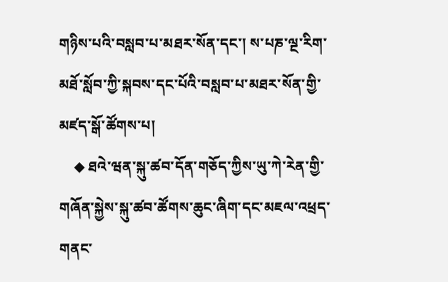གཉིས་པའི་བསླབ་པ་མཐར་སོན་དང་། ས་པཎ་ལྔ་རིག་མཐོ་སློབ་ཀྱི་སྐབས་དང་པོའི་བསླབ་པ་མཐར་སོན་གྱི་མཛད་སྒོ་ཚོགས་པ།
    ◆ ཐའེ་ཝན་སྐུ་ཚབ་དོན་གཅོད་ཀྱིས་ཡུ་ཀེ་རེན་གྱི་གཞོན་སྐྱེས་སྐུ་ཚབ་ཚོགས་ཆུང་ཞིག་དང་མཇལ་འཕྲད་གནང་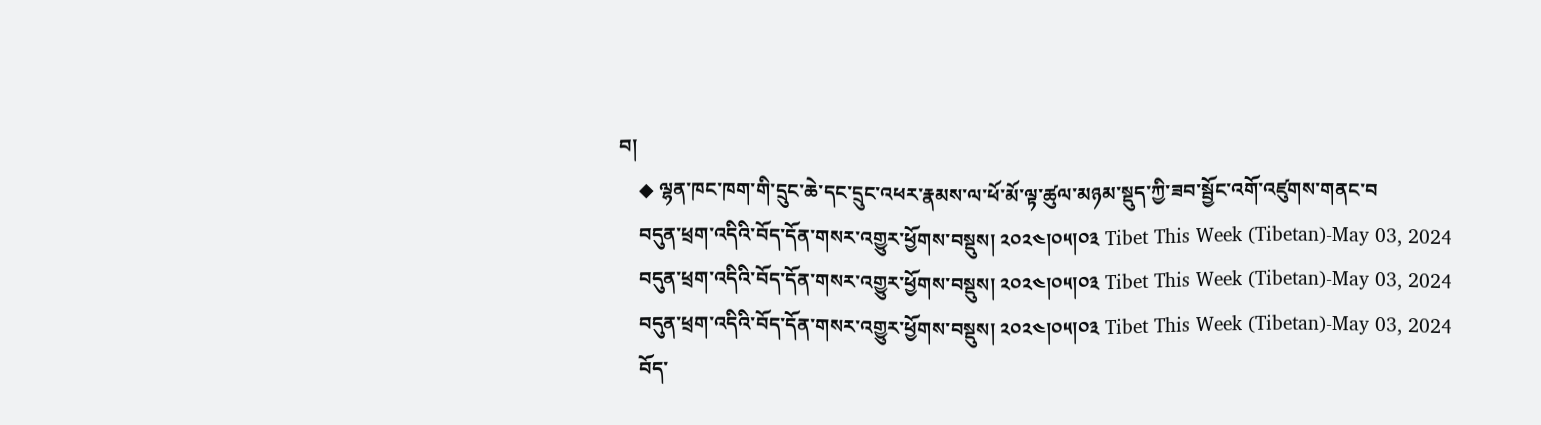བ།
    ◆ ལྷན་ཁང་ཁག་གི་དྲུང་ཆེ་དང་དྲུང་འཕར་རྣམས་ལ་ཕོ་མོ་ལྟ་ཚུལ་མཉམ་སྡུད་ཀྱི་ཟབ་སྦྱོང་འགོ་འཛུགས་གནང་བ
    བདུན་ཕྲག་འདིའི་བོད་དོན་གསར་འགྱུར་ཕྱོགས་བསྡུས། ༢༠༢༤།༠༥།༠༣ Tibet This Week (Tibetan)-May 03, 2024
    བདུན་ཕྲག་འདིའི་བོད་དོན་གསར་འགྱུར་ཕྱོགས་བསྡུས། ༢༠༢༤།༠༥།༠༣ Tibet This Week (Tibetan)-May 03, 2024
    བདུན་ཕྲག་འདིའི་བོད་དོན་གསར་འགྱུར་ཕྱོགས་བསྡུས། ༢༠༢༤།༠༥།༠༣ Tibet This Week (Tibetan)-May 03, 2024
    བོད་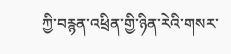ཀྱི་བརྙན་འཕྲིན་གྱི་ཉིན་རེའི་གསར་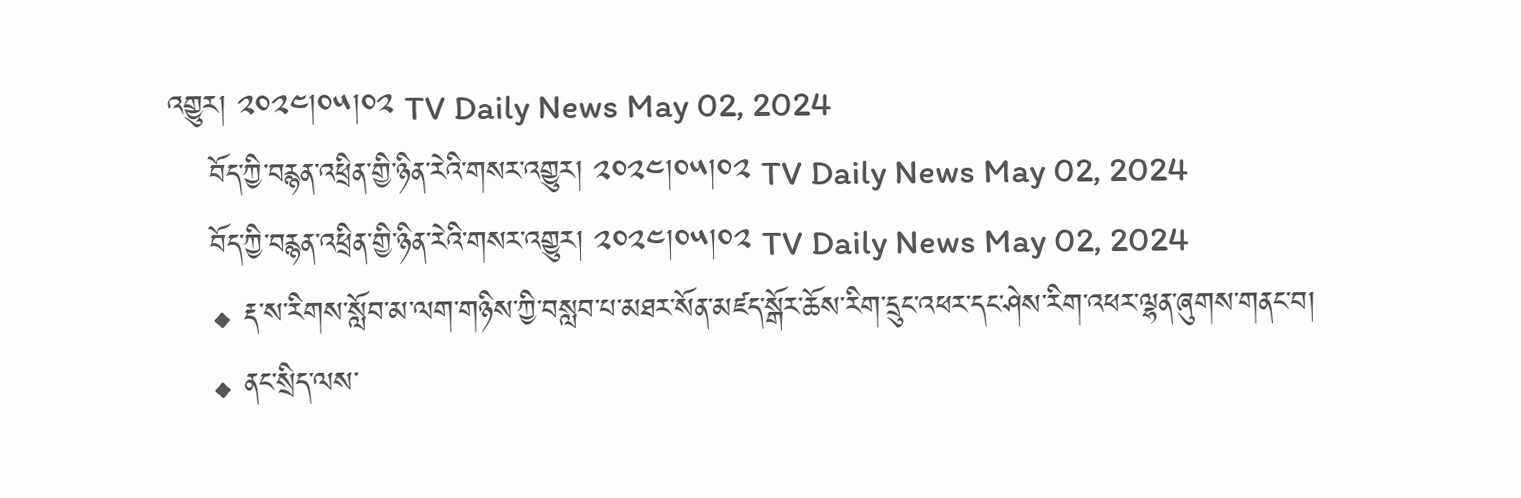འགྱུར། ༢༠༢༤།༠༥།༠༢ TV Daily News May 02, 2024
    བོད་ཀྱི་བརྙན་འཕྲིན་གྱི་ཉིན་རེའི་གསར་འགྱུར། ༢༠༢༤།༠༥།༠༢ TV Daily News May 02, 2024
    བོད་ཀྱི་བརྙན་འཕྲིན་གྱི་ཉིན་རེའི་གསར་འགྱུར། ༢༠༢༤།༠༥།༠༢ TV Daily News May 02, 2024
    ◆ རྡ་ས་རིགས་སློབ་མ་ལག་གཉིས་ཀྱི་བསླབ་པ་མཐར་སོན་མཛད་སྒོར་ཆོས་རིག་དྲུང་འཕར་དང་ཤེས་རིག་འཕར་ལྷན་ཞུགས་གནང་བ།
    ◆ ནང་སྲིད་ལས་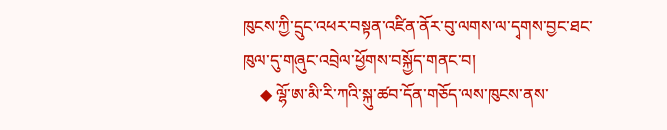ཁུངས་ཀྱི་དྲུང་འཕར་བསྟན་འཛིན་ནོར་བུ་ལགས་ལ་དྭགས་བྱང་ཐང་ཁུལ་དུ་གཞུང་འབྲེལ་ཕྱོགས་བསྐྱོད་གནང་བ།
    ◆ ལྷོ་ཨ་མི་རི་ཀའི་སྐུ་ཚབ་དོན་གཅོད་ལས་ཁུངས་ནས་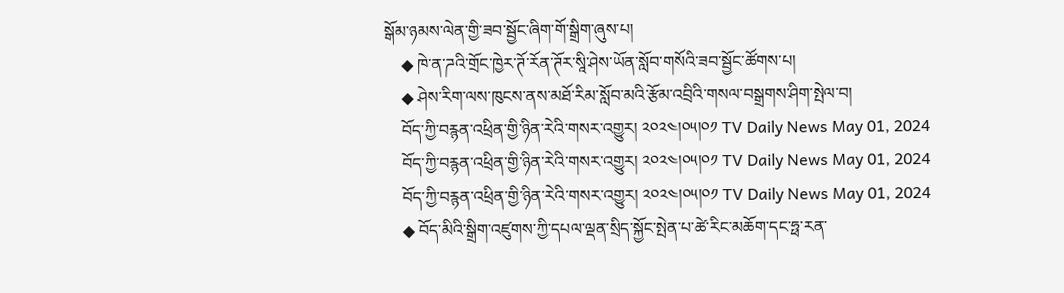སྒོམ་ཉམས་ལེན་གྱི་ཟབ་སྦྱོང་ཞིག་གོ་སྒྲིག་ཞུས་པ།
    ◆ ཁེ་ན་ཌའི་གྲོང་ཁྱེར་ཊོ་རོན་ཊོར་སཱི་ཤེས་ཡོན་སློབ་གསོའི་ཟབ་སྦྱོང་ཚོགས་པ།
    ◆ ཤེས་རིག་ལས་ཁུངས་ནས་མཐོ་རིམ་སློབ་མའི་རྩོམ་འབྲིའི་གསལ་བསྒྲགས་ཤིག་སྤེལ་བ།
    བོད་ཀྱི་བརྙན་འཕྲིན་གྱི་ཉིན་རེའི་གསར་འགྱུར། ༢༠༢༤།༠༥།༠༡ TV Daily News May 01, 2024
    བོད་ཀྱི་བརྙན་འཕྲིན་གྱི་ཉིན་རེའི་གསར་འགྱུར། ༢༠༢༤།༠༥།༠༡ TV Daily News May 01, 2024
    བོད་ཀྱི་བརྙན་འཕྲིན་གྱི་ཉིན་རེའི་གསར་འགྱུར། ༢༠༢༤།༠༥།༠༡ TV Daily News May 01, 2024
    ◆ བོད་མིའི་སྒྲིག་འཛུགས་ཀྱི་དཔལ་ལྡན་སྲིད་སྐྱོང་སྤེན་པ་ཚེ་རིང་མཆོག་དང་ཧྥ་རན་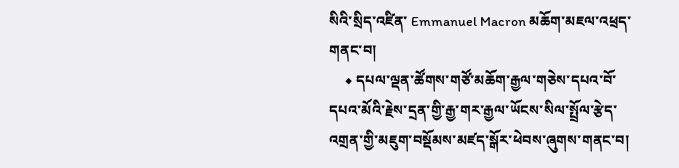སིའི་སྲིད་འཛིན་ Emmanuel Macron མཆོག་མཇལ་འཕྲད་གནང་བ།
    ◆ དཔལ་ལྡན་ཚོགས་གཙོ་མཆོག་རྒྱལ་གཅེས་དཔའ་བོ་དཔའ་མོའི་རྗེས་དྲན་གྱི་རྒྱ་གར་རྒྱལ་ཡོངས་སིལ་སྤྲོལ་རྩེད་འགྲན་གྱི་མཇུག་བསྡོམས་མཛད་སྒོར་ཕེབས་ཞུགས་གནང་བ།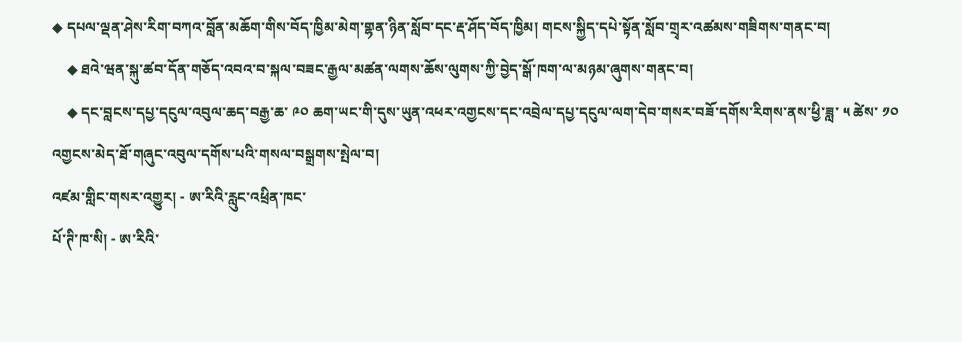◆ དཔལ་ལྡན་ཤེས་རིག་བཀའ་བློན་མཆོག་གིས་བོད་ཁྱིམ་མེག་གྷན་ཉིན་སློབ་དང་རྡ་ཤོད་བོད་ཁྱིམ། གངས་སྐྱིད་དཔེ་སྟོན་སློབ་གྲྭར་འཚམས་གཟིགས་གནང་བ།
    ◆ ཐའེ་ཝན་སྐུ་ཚབ་དོན་གཅོད་འབའ་བ་སྐལ་བཟང་རྒྱལ་མཚན་ལགས་ཆོས་ལུགས་ཀྱི་བྱེད་སྒོ་ཁག་ལ་མཉམ་ཞུགས་གནང་བ།
    ◆ དང་བླངས་དཔྱ་དངུལ་འབུལ་ཆད་བརྒྱ་ཆ་ ༩༠ ཆག་ཡང་གི་དུས་ཡུན་འཕར་འགྱངས་དང་འབྲེལ་དཔྱ་དངུལ་ལག་དེབ་གསར་བཟོ་དགོས་རིགས་ནས་ཕྱི་ཟླ་ ༥ ཚེས་ ༡༠ འགྱངས་མེད་ཐོ་གཞུང་འབུལ་དགོས་པའི་གསལ་བསྒྲགས་སྤེལ་བ།
འཛམ་གླིང་གསར་འགྱུར། - ཨ་རིའི་རླུང་འཕྲིན་ཁང་
པོ་ཊི་ཁ་སི། - ཨ་རིའི་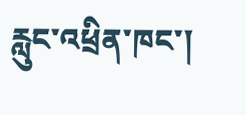རླུང་འཕྲིན་ཁང་།